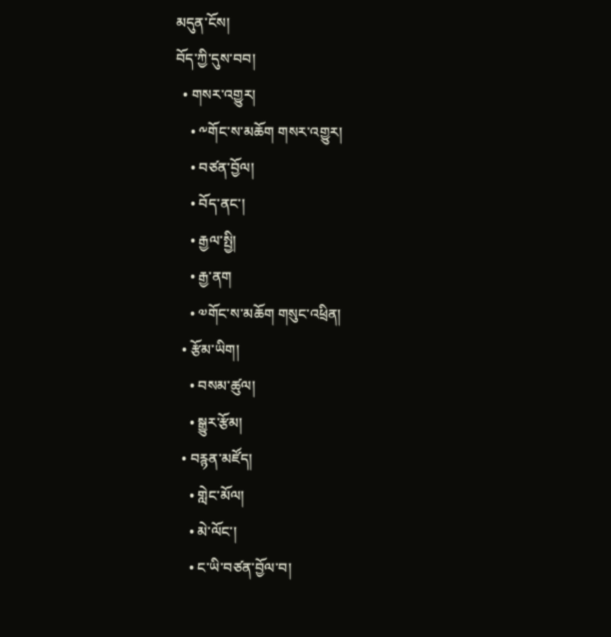མདུན་ངོས།
བོད་ཀྱི་དུས་བབ།
  • གསར་འགྱུར།
    • ༸གོང་ས་མཆོག གསར་འགྱུར།
    • བཙན་བྱོལ།
    • བོད་ནང་།
    • རྒྱལ་སྤྱི།
    • རྒྱ་ནག
    • ༧གོང་ས་མཆོག གསུང་འཕྲིན།
  • རྩོམ་ཡིག།
    • བསམ་ཚུལ།
    • སྒྱུར་རྩོམ།
  • བརྙན་མཛོད།
    • གླེང་མོལ།
    • མེ་ལོང་།
    • ང་ཡི་བཙན་བྱོལ་བ།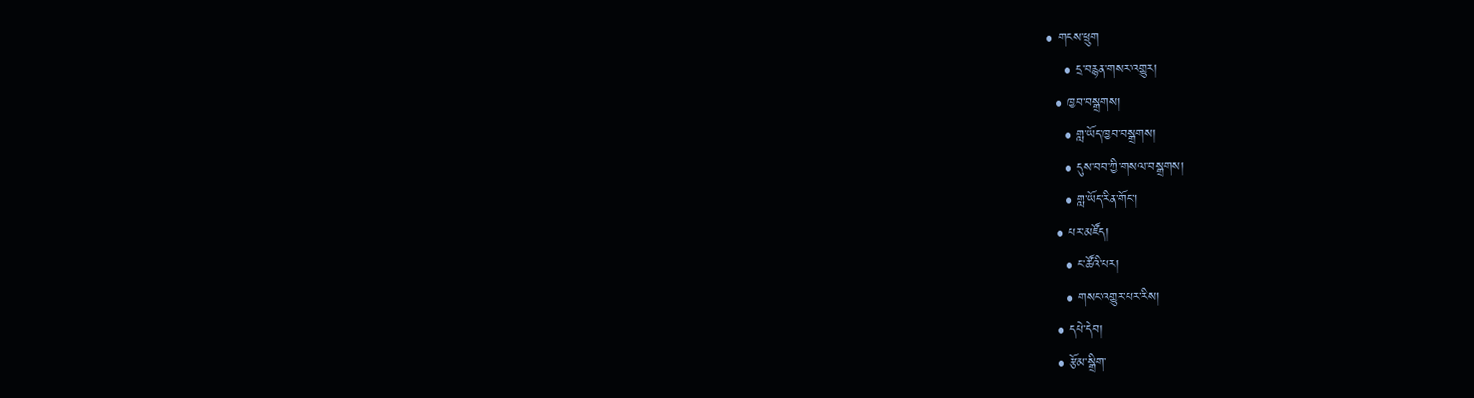• གངས་ཕྲུག
    • དྲ་བརྙན་གསར་འགྱུར།
  • ཁྱབ་བསྒྲགས།
    • གླ་ཡོད་ཁྱབ་བསྒྲགས།
    • དུས་བབ་ཀྱི་གསལ་བསྒྲགས།
    • གླ་ཡོད་རིན་གོང་།
  • པར་མཛོད།
    • ང་ཚོའི་པར།
    • གསང་འགྱུར་པར་རིས།
  • དཔེ་དེབ།
  • རྩོམ་སྒྲིག་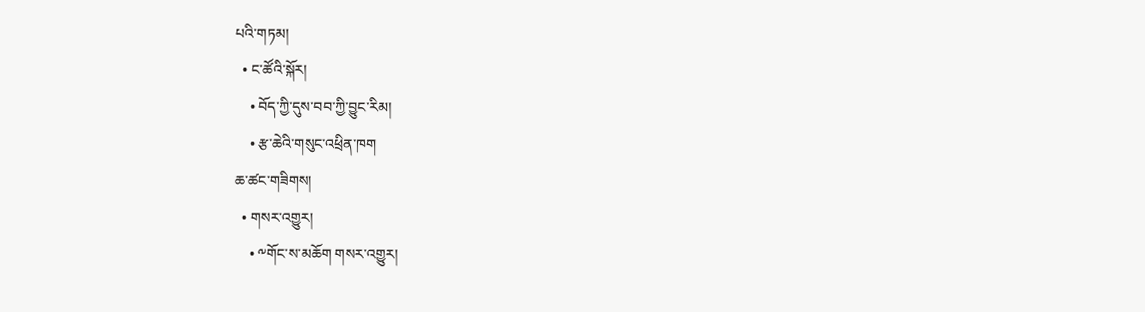པའི་གཏམ།
  • ང་ཚོའི་སྐོར།
    • བོད་ཀྱི་དུས་བབ་ཀྱི་བྱུང་རིམ།
    • རྩ་ཆེའི་གསུང་འཕྲིན་ཁག
ཆ་ཚང་གཟིགས།
  • གསར་འགྱུར།
    • ༸གོང་ས་མཆོག གསར་འགྱུར།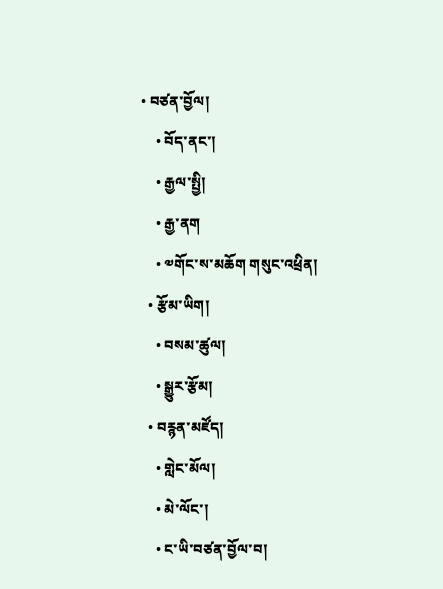• བཙན་བྱོལ།
    • བོད་ནང་།
    • རྒྱལ་སྤྱི།
    • རྒྱ་ནག
    • ༧གོང་ས་མཆོག གསུང་འཕྲིན།
  • རྩོམ་ཡིག།
    • བསམ་ཚུལ།
    • སྒྱུར་རྩོམ།
  • བརྙན་མཛོད།
    • གླེང་མོལ།
    • མེ་ལོང་།
    • ང་ཡི་བཙན་བྱོལ་བ།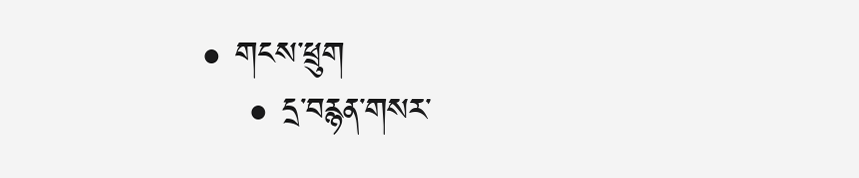• གངས་ཕྲུག
    • དྲ་བརྙན་གསར་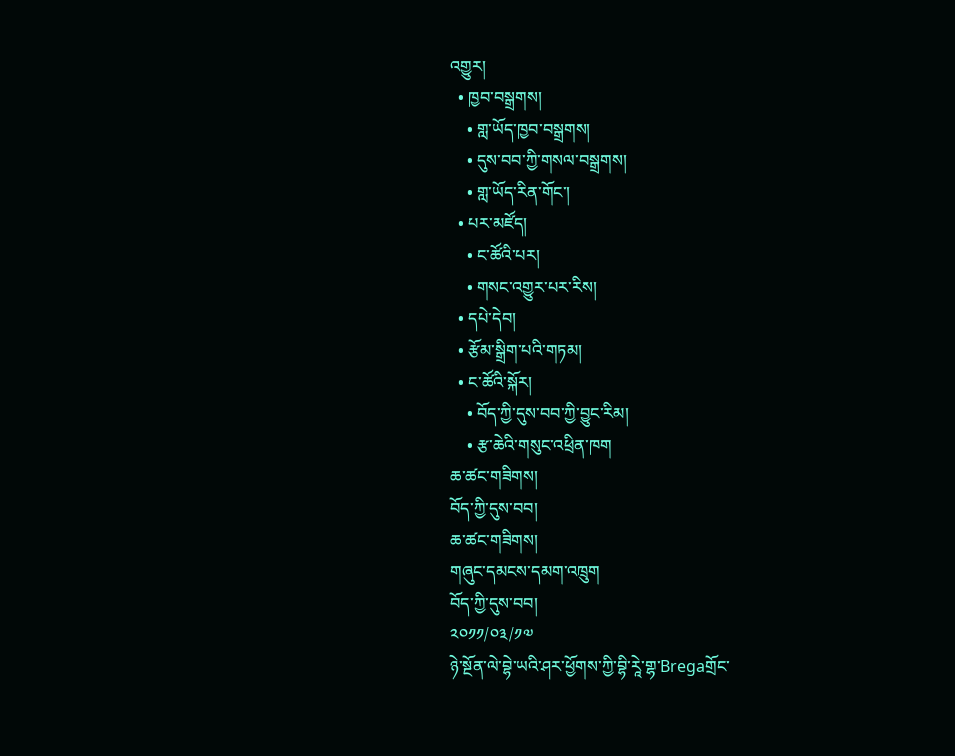འགྱུར།
  • ཁྱབ་བསྒྲགས།
    • གླ་ཡོད་ཁྱབ་བསྒྲགས།
    • དུས་བབ་ཀྱི་གསལ་བསྒྲགས།
    • གླ་ཡོད་རིན་གོང་།
  • པར་མཛོད།
    • ང་ཚོའི་པར།
    • གསང་འགྱུར་པར་རིས།
  • དཔེ་དེབ།
  • རྩོམ་སྒྲིག་པའི་གཏམ།
  • ང་ཚོའི་སྐོར།
    • བོད་ཀྱི་དུས་བབ་ཀྱི་བྱུང་རིམ།
    • རྩ་ཆེའི་གསུང་འཕྲིན་ཁག
ཆ་ཚང་གཟིགས།
བོད་ཀྱི་དུས་བབ།
ཆ་ཚང་གཟིགས།
གཞུང་དམངས་དམག་འཁྲུག
བོད་ཀྱི་དུས་བབ།
༢༠༡༡/༠༣/༡༧
ཉེ་སྔོན་ལེ་བྷེ་ཡའི་ཤར་ཕྱོགས་ཀྱི་བྷི་རཱེ་གྷ་Bregaགྲོང་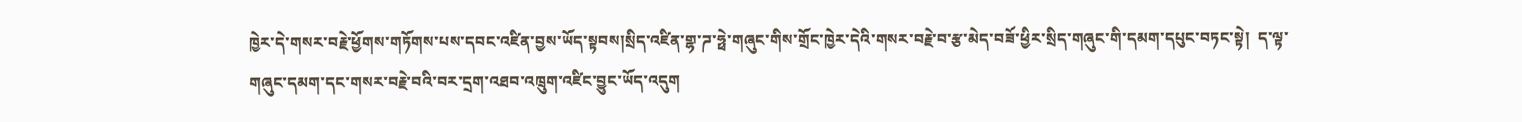ཁྱེར་དེ་གསར་བརྗེ་ཕྱོགས་གཏོགས་པས་དབང་འཛིན་བྱས་ཡོད་སྟབས།སྲིད་འཛིན་གྷ་ཌ་ཧྥེ་གཞུང་གིས་གྲོང་ཁྱེར་དེའི་གསར་བརྗེ་བ་རྩ་མེད་བཟོ་ཕྱིར་སྲིད་གཞུང་གི་དམག་དཔུང་བཏང་སྟེ།  ད་ལྟ་གཞུང་དམག་དང་གསར་བརྗེ་བའི་བར་དྲག་འཐབ་འཁྲུག་འཛིང་བྱུང་ཡོད་འདུག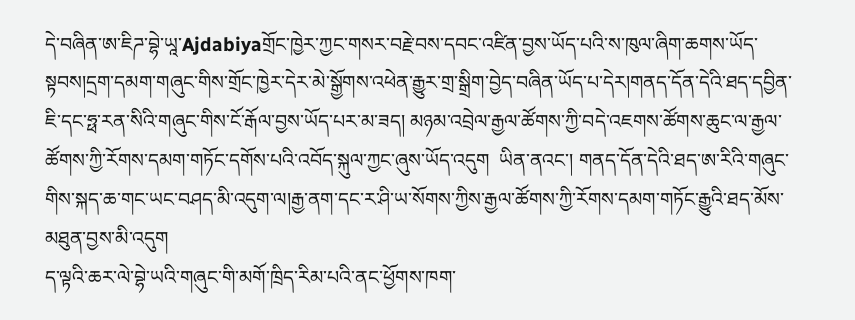དེ་བཞིན་ཨ་ཇིཌ་བྷེ་ཡཱ་Ajdabiyaགྲོང་ཁྱེར་ཀྱང་གསར་བརྗེ་བས་དབང་འཛིན་བྱས་ཡོད་པའི་ས་ཁུལ་ཞིག་ཆགས་ཡོད་སྟབས།དྲག་དམག་གཞུང་གིས་གྲོང་ཁྱེར་དེར་མེ་སྒྱོགས་འཕེན་རྒྱུར་གྲ་སྒྲིག་བྱེད་བཞིན་ཡོད་པ་དེར།གནད་དོན་དེའི་ཐད་དབྱིན་ཇི་དང་ཧྥ་རན་སིའི་གཞུང་གིས་ངོ་རྒོལ་བྱས་ཡོད་པར་མ་ཟད། མཉམ་འབྲེལ་རྒྱལ་ཚོགས་ཀྱི་བདེ་འཇགས་ཚོགས་ཆུང་ལ་རྒྱལ་ཚོགས་ཀྱི་རོགས་དམག་གཏོང་དགོས་པའི་འབོད་སྐུལ་ཀྱང་ཞུས་ཡོད་འདུག  ཡིན་ནའང་། གནད་དོན་དེའི་ཐད་ཨ་རིའི་གཞུང་གིས་སྐད་ཆ་གང་ཡང་བཤད་མི་འདུག་ལ།རྒྱ་ནག་དང་ར་ཤི་ཡ་སོགས་ཀྱིས་རྒྱལ་ཚོགས་ཀྱི་རོགས་དམག་གཏོང་རྒྱུའི་ཐད་མོས་མཐུན་བྱས་མི་འདུག
ད་ལྟའི་ཆར་ལེ་བྷེ་ཡའི་གཞུང་གི་མགོ་ཁྲིད་རིམ་པའི་ནང་ཕྱོགས་ཁག་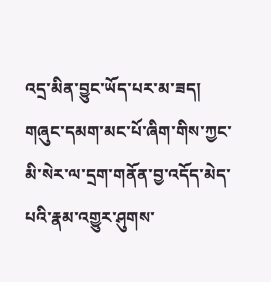འདྲ་མིན་བྱུང་ཡོད་པར་མ་ཟད།  གཞུང་དམག་མང་པོ་ཞིག་གིས་ཀྱང་མི་སེར་ལ་དྲག་གནོན་བྱ་འདོད་མེད་པའི་རྣམ་འགྱུར་ཤུགས་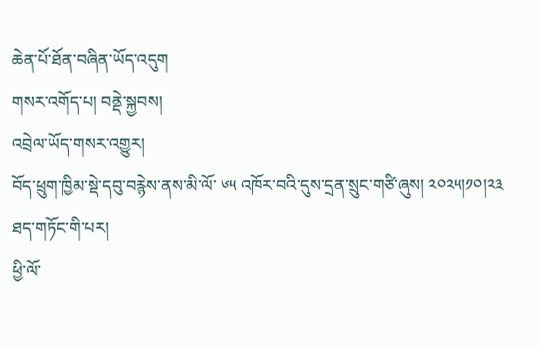ཆེན་པོ་ཐོན་བཞིན་ཡོད་འདུག
གསར་འགོད་པ། བནྡེ་སྐྱབས།
འབྲེལ་ཡོད་གསར་འགྱུར།
བོད་ཕྲུག་ཁྱིམ་སྡེ་དབུ་བརྙེས་ནས་མི་ལོ་ ༦༥ འཁོར་བའི་དུས་དྲན་སྲུང་གཙི་ཞུས། ༢༠༢༥།༡༠།༢༣ ཐད་གཏོང་གི་པར།
ཕྱི་ལོ་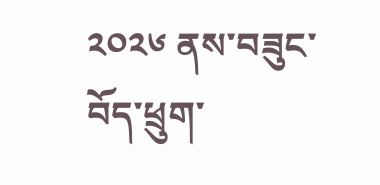༢༠༢༦ ནས་བཟུང་བོད་ཕྲུག་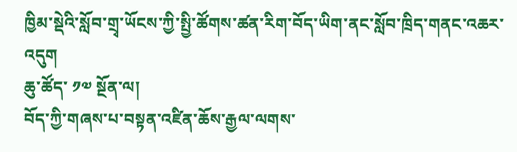ཁྱིམ་སྡེའི་སློབ་གྲྭ་ཡོངས་ཀྱི་སྤྱི་ཚོགས་ཚན་རིག་བོད་ཡིག་ནང་སློབ་ཁྲིད་གནང་འཆར་འདུག
ཆུ་ཚོད་ ༡༧ སྔོན་ལ།
བོད་ཀྱི་གཞས་པ་བསྟན་འཛིན་ཆོས་རྒྱལ་ལགས་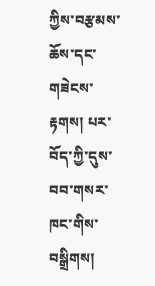ཀྱིས་བརྩམས་ཆོས་དང་གཟེངས་རྟགས། པར་བོད་ཀྱི་དུས་བབ་གསར་ཁང་གིས་བསྒྲིགས།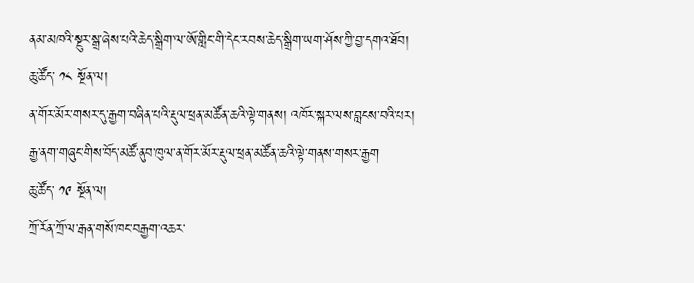ནམ་མཁའི་སྔུར་སྒྲ་ཞེས་པའི་ཆེད་སྒྲིག་ལ་ཨོ་གླིང་གི་དེང་རབས་ཆེད་སྒྲིག་ཡག་ཤོས་ཀྱི་བྱ་དགའ་ཐོབ།
ཆུ་ཚོད་ ༡༨ སྔོན་ལ།
ན་གོར་མོར་གསར་དུ་རྒྱག་བཞིན་པའི་རྡུལ་ཕྲན་མཚོན་ཆའི་ལྟེ་གནས། འཁོར་སྐར་ལས་བླངས་བའི་པར།
རྒྱ་ནག་གཞུང་གིས་བོད་མཚོ་ནུབ་ཁུལ་ན་གོར་མོར་རྡུལ་ཕྲན་མཚོན་ཆའི་ལྟེ་གནས་གསར་རྒྱག
ཆུ་ཚོད་ ༡༩ སྔོན་ལ།
ཀྲོ་རོན་ཀྲོ་ལ་རྒན་གསོ་ཁང་བརྒྱག་འཆར་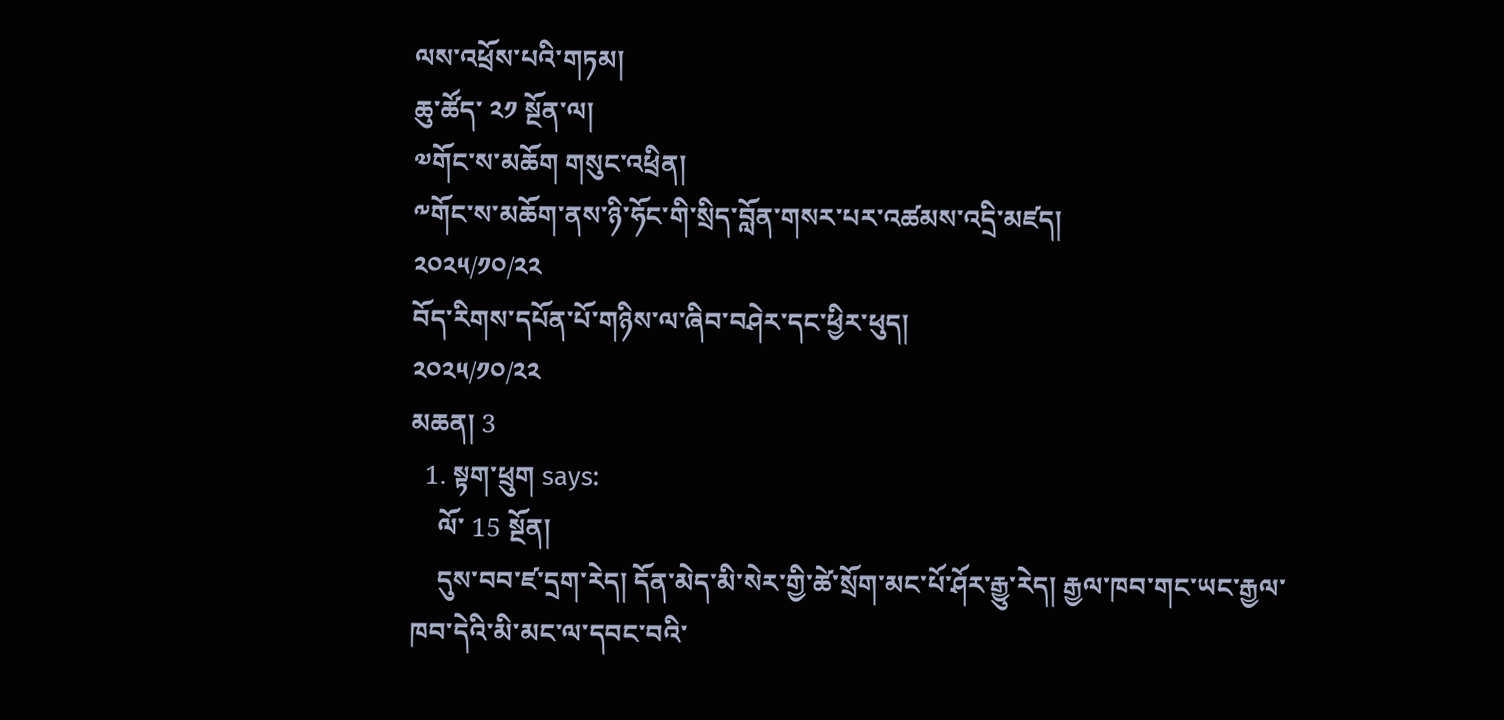ལས་འཕྲོས་པའི་གཏམ།
ཆུ་ཚོད་ ༢༡ སྔོན་ལ།
༧གོང་ས་མཆོག གསུང་འཕྲིན།
༸གོང་ས་མཆོག་ནས་ཉི་ཧོང་གི་སྲིད་བློན་གསར་པར་འཚམས་འདྲི་མཛད།
༢༠༢༥/༡༠/༢༢
བོད་རིགས་དཔོན་པོ་གཉིས་ལ་ཞིབ་བཤེར་དང་ཕྱིར་ཕུད།
༢༠༢༥/༡༠/༢༢
མཆན། 3
  1. སྟག་ཕྲུག says:
    ལོ་ 15 སྔོན།
    དུས་བབ་ཛ་དྲག་རེད། དོན་མེད་མི་སེར་གྱི་ཚེ་སྲོག་མང་པོ་ཤོར་རྒྱུ་རེད། རྒྱལ་ཁབ་གང་ཡང་རྒྱལ་ཁབ་དེའི་མི་མང་ལ་དབང་བའི་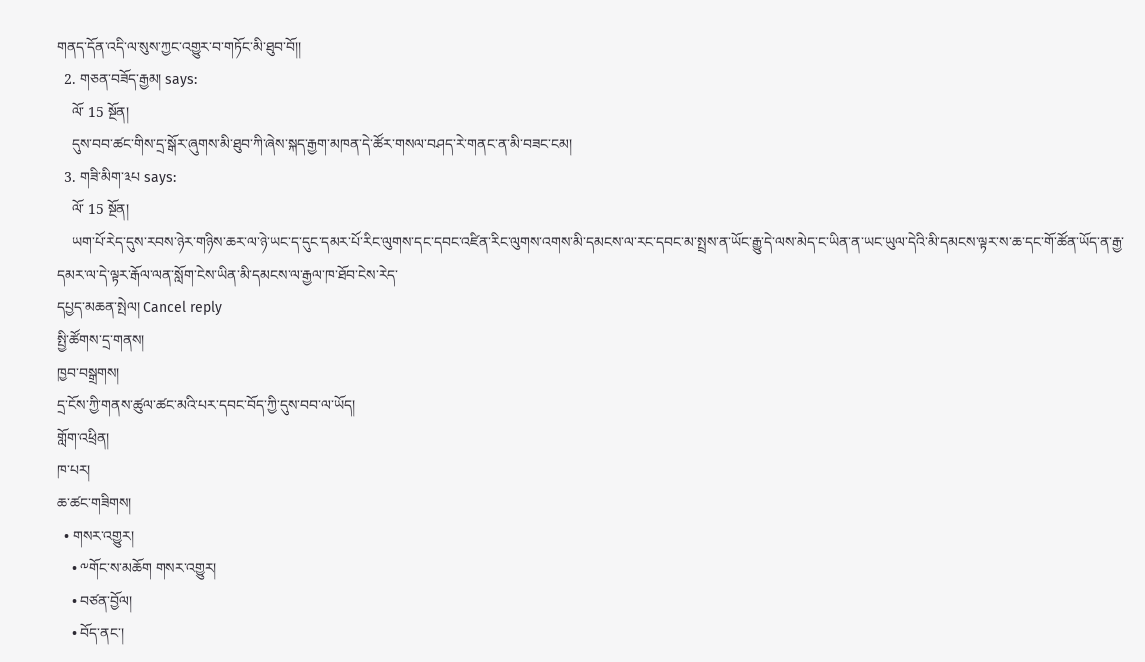གནད་དོན་འདི་ལ་སུས་ཀྱང་འགྱུར་བ་གཏོང་མི་ཐུབ་བོ།།
  2. གཅན་བཟོད་རྒྱམ། says:
    ལོ་ 15 སྔོན།
    དུས་བབ་ཚང་གིས་དྲ་སྒོར་ཞུགས་མི་ཐུབ་ཀི་ཞེས་སྐད་རྒྱག་མཁན་དེ་ཚོར་གསལ་བཤད་རེ་གནང་ན་མི་བཟང་ངམ།
  3. གཟི་མིག་༣པ says:
    ལོ་ 15 སྔོན།
    ཡག་པོ་རེད་དུས་རབས་ཉེར་གཉིས་ཆར་ལ་ཉེ་ཡང་ད་དུང་དམར་པོ་རིང་ལུགས་དང་དབང་འཛིན་རིང་ལུགས་འགས་མི་དམངས་ལ་རང་དབང་མ་སྤྲས་ན་ཡོང་རྒྱུ་དེ་ལས་མེད་ང་ཡིན་ན་ཡང་ཡུལ་དེའི་མི་དམངས་ལྟར་ས་ཆ་དང་གོ་ཚོན་ཡོད་ན་རྒྱ་དམར་ལ་དེ་ལྟར་རྒོལ་ལན་སློག་ངེས་ཡིན་མི་དམངས་ལ་རྒྱལ་ཁ་ཐོབ་ངེས་རེད་
དཔྱད་མཆན་སྤེལ། Cancel reply
སྤྱི་ཚོགས་དྲ་གནས།
ཁྱབ་བསྒྲགས།
དྲ་ངོས་ཀྱི་གནས་ཚུལ་ཚང་མའི་པར་དབང་བོད་ཀྱི་དུས་བབ་ལ་ཡོད།
གློག་འཕྲིན།
ཁ་པར།
ཆ་ཚང་གཟིགས།
  • གསར་འགྱུར།
    • ༸གོང་ས་མཆོག གསར་འགྱུར།
    • བཙན་བྱོལ།
    • བོད་ནང་།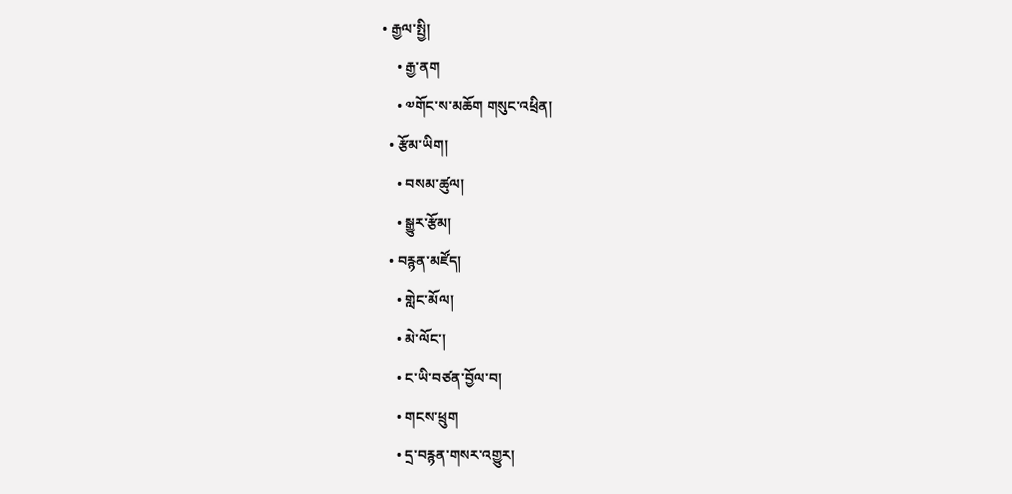• རྒྱལ་སྤྱི།
    • རྒྱ་ནག
    • ༧གོང་ས་མཆོག གསུང་འཕྲིན།
  • རྩོམ་ཡིག།
    • བསམ་ཚུལ།
    • སྒྱུར་རྩོམ།
  • བརྙན་མཛོད།
    • གླེང་མོལ།
    • མེ་ལོང་།
    • ང་ཡི་བཙན་བྱོལ་བ།
    • གངས་ཕྲུག
    • དྲ་བརྙན་གསར་འགྱུར།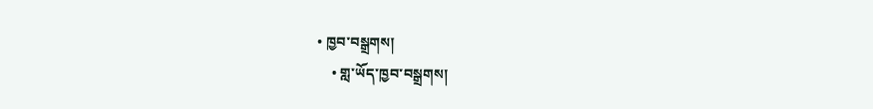• ཁྱབ་བསྒྲགས།
    • གླ་ཡོད་ཁྱབ་བསྒྲགས།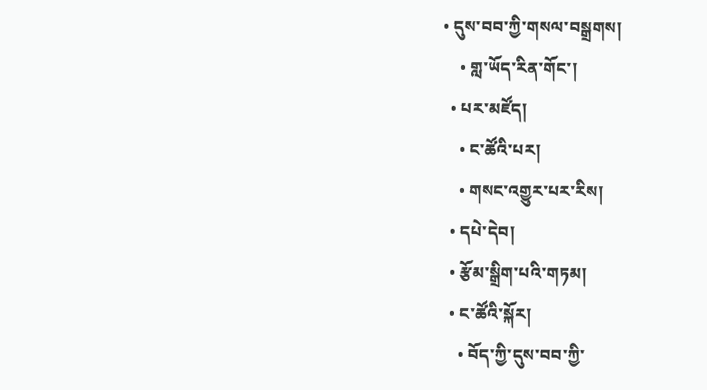• དུས་བབ་ཀྱི་གསལ་བསྒྲགས།
    • གླ་ཡོད་རིན་གོང་།
  • པར་མཛོད།
    • ང་ཚོའི་པར།
    • གསང་འགྱུར་པར་རིས།
  • དཔེ་དེབ།
  • རྩོམ་སྒྲིག་པའི་གཏམ།
  • ང་ཚོའི་སྐོར།
    • བོད་ཀྱི་དུས་བབ་ཀྱི་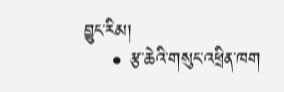བྱུང་རིམ།
    • རྩ་ཆེའི་གསུང་འཕྲིན་ཁག